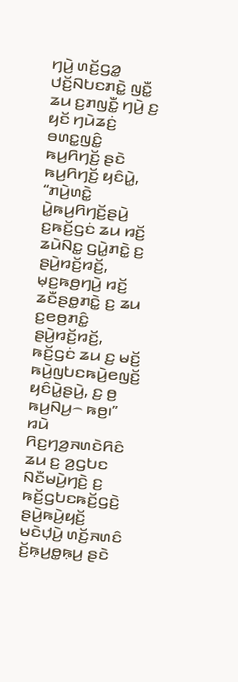ꤚꤣꤧ꤬ ꤛꤢꤩ꤬ꤞꤤ꤭ ꤓꤢꤩ꤬ꤡꤝꤢꤊꤢꤧ꤭ ꤜꤢꤪ꤭ ꤘꤣ ꤢ꤬ꤊꤜꤢꤪ꤭ ꤚꤣꤧ꤬ ꤢ꤬ ꤟꤢꤩ ꤚꤣꤧꤘꤢꤦ꤬ ꤋꤛꤢ꤭ꤜꤢꤨ꤭ ꤒꤣ꤬ꤖꤚꤢꤩ꤬ ꤔꤢꤧ ꤒꤣ꤬ꤖꤚꤢꤩ꤬ ꤟꤢꤨꤣꤧ꤭, “ꤊꤣꤧ꤬ꤛꤢꤧ꤭ ꤣꤧ꤭ꤒꤣ꤬ꤖꤚꤢꤩ꤬ꤔꤣꤧ꤬ ꤢ꤬ꤒꤢꤩ꤬ꤞꤢꤦ ꤘꤣ ꤙꤢꤩ꤬ ꤘꤣꤧꤡꤢ꤭ ꤞꤣꤧ꤭ꤊꤢꤧ꤭ ꤢ꤬ ꤔꤣꤧ꤬ꤙꤢꤩ꤬ꤙꤢꤩ꤬, ꤗ꤫ꤢ꤬ꤒꤥ꤬ꤚꤣꤧ꤬ ꤙꤢꤩ꤬ ꤘꤢꤪꤔꤥ꤭ꤊꤢꤧ꤭ ꤢ꤬ ꤘꤣ ꤢ꤬ꤕꤥ꤬ꤊꤢꤨ꤭ ꤔꤣꤧ꤬ꤙꤢꤩ꤬ꤙꤢꤩ꤬, ꤒꤢꤩ꤬ꤞꤢꤦ ꤘꤣ ꤢ꤬ ꤗꤢꤩ꤬ ꤒꤣꤧ꤬ꤜꤝꤢꤒꤣꤧ꤬ꤕꤜꤢꤩ꤬ ꤟꤢꤨꤣꤧ꤭ꤔꤣꤧ꤬, ꤢ꤬ ꤥ꤬ ꤒꤣ꤬ꤡꤣ꤬꤮ ꤒꤥ꤬꤯”
ꤙꤣꤧ ꤖꤢ꤬ꤚꤤ꤬ꤏꤛꤢꤧꤖꤢꤨ ꤘꤣ ꤢ꤬ ꤤ꤬ꤞꤝꤢ ꤡꤢꤪꤗꤣꤧ꤬ꤚꤢꤧ꤬ ꤢ꤬ ꤒꤢꤩ꤬ꤞꤝꤢꤒꤢꤩ꤬ꤞꤢꤧ꤬ ꤔꤣꤧ꤬ꤒꤣꤧ꤬ꤟꤢꤩ꤬ ꤗꤢꤧꤓ꤫ꤣꤧ꤬ ꤛꤢꤩ꤬ꤏꤛꤢꤨ ꤢꤩ꤬ꤒ꤫ꤣ꤬ꤥ꤭ꤒ꤫ꤣ꤬ ꤔꤢꤧ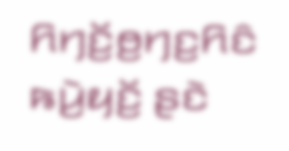ꤖꤚꤢꤩ꤬ꤥ꤬ꤚꤢ꤬ꤖꤢꤨ ꤒꤣꤧ꤬ꤟꤢꤩ꤬ ꤔꤢꤧ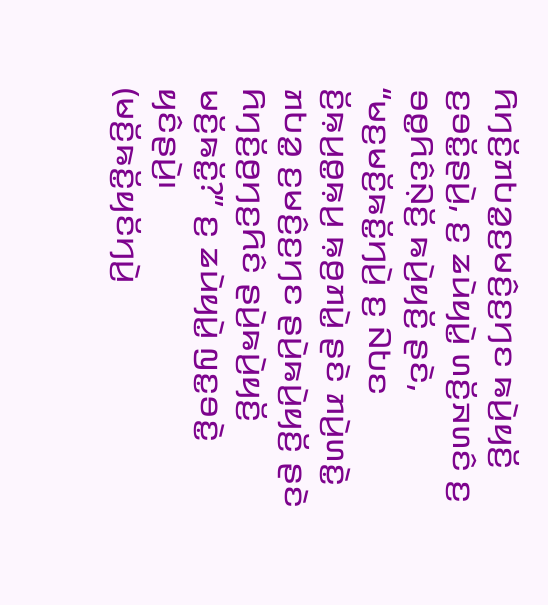ꤖꤚꤢꤩ꤬ꤊꤝꤤ꤭ꤢ꤬ꤗꤢꤨ꤬ꤢ꤬ꤚꤢ ꤒꤣꤧ꤬ꤟꤢꤩ꤬ ꤢ꤬ꤋꤢꤩ꤭ꤔꤣꤧ꤬, ꤢ꤬ ꤘꤣꤧꤟꤣꤧ꤭ ꤛꤢꤩ꤬ꤏꤛꤢꤨ ꤢ꤬ ꤋꤥ꤭ꤖꤢꤨꤡ꤫ꤢꤩ꤬ ꤒꤣꤧ꤬ꤟꤢꤩ꤬ ꤔꤢꤧ, “ꤗꤢ꤬ꤗꤢꤩ꤬ꤒꤢꤩ꤭ꤚꤣꤧ꤬ ꤢ꤬ ꤡꤝꤢ ꤢꤩ꤬ꤒ꤫ꤣ꤬ꤥ꤭ꤒ꤫ꤣ꤬ ꤒ꤫ꤥ꤬ꤊꤣꤧ꤭ ꤔꤢꤧ ꤊꤣꤧ꤬ꤛꤢꤧ꤭ ꤊꤝꤤ꤭ ꤢ꤬ꤗꤢꤨ꤬ꤢ꤬ꤚꤢ ꤔꤣꤧ꤬ꤒꤣꤧ꤬ꤟꤢꤩ꤬ ꤔꤢꤧ ꤖꤚꤢꤩ꤬ꤥ꤬ꤚꤢ꤬ꤖꤢꤨ ꤔꤣꤧ꤬ꤒꤣꤧ꤬ꤟꤢꤩ꤬ ꤗꤢꤩ꤬ꤒꤢꤩ꤭?” ꤢ꤬ ꤘꤣꤧꤟꤣꤧ꤭ ꤜꤢ꤭ꤋꤢꤧ꤭ ꤟꤢꤨꤔꤣꤧ꤬꤯
(ꤗꤢꤩ꤬ꤒꤢꤩ꤭ꤟꤢꤩꤚꤣꤧ꤬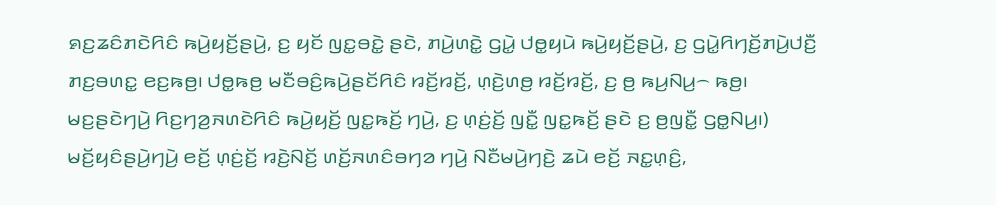ꤎꤢ꤬ꤘꤢꤨꤊꤢꤧꤖꤢꤨ ꤒꤣꤧ꤬ꤟꤢꤩ꤬ꤔꤣꤧ꤬, ꤢ꤬ ꤟꤢꤩ ꤜꤢ꤭ꤋꤢꤧ꤭ ꤔꤢꤧ, ꤊꤣꤧ꤬ꤛꤢꤧ꤭ ꤞꤣꤧ꤭ ꤓꤥ꤭ꤟꤣꤧ ꤒꤣꤧ꤬ꤟꤢꤩ꤬ꤔꤣꤧ꤬, ꤢ꤬ ꤞꤣꤧ꤭ꤖꤚꤢꤩ꤬ꤊꤣꤧ꤬ꤓꤢꤪ꤬ ꤊꤢ꤬ꤋꤛꤢ꤭ ꤕꤢ꤬ꤒꤥ꤬꤯ ꤓꤥ꤭ꤒꤥ꤬ ꤗꤢꤪꤋꤢꤨ꤬ꤒꤣꤧ꤬ꤔꤢꤩꤖꤢꤨ ꤙꤢꤩ꤬ꤙꤢꤩ꤬, ꤛ꤫ꤢꤧ꤬ꤛꤥ꤬ ꤙꤢꤩ꤬ꤙꤢꤩ꤬, ꤢ꤬ ꤥ꤬ ꤒꤣ꤬ꤡꤣ꤬꤮ ꤒꤥ꤬꤯ ꤗꤢ꤬ꤔꤢꤧꤚꤣꤧ꤬ ꤖꤢ꤬ꤚꤤ꤬ꤏꤛꤢꤧꤖꤢꤨ ꤒꤣꤧ꤬ꤟꤢꤩ꤬ ꤜꤢ꤭ꤒꤢꤩ꤬ ꤚꤣꤧ꤬, ꤢ꤬ ꤛ꤫ꤢꤦ꤬ꤢꤩ꤬ ꤜꤢꤪ꤭ ꤜꤢ꤭ꤒꤢꤩ꤬ ꤔꤢꤧ ꤢ꤬ ꤥ꤬ꤜꤢꤪ꤭ ꤞꤥ꤭ꤡꤣ꤬꤯)
ꤗꤢꤩ꤬ꤟꤢꤨꤔꤣꤧ꤬ꤚꤣꤧ꤬ ꤕꤢꤩ꤬ ꤛ꤫ꤢꤦ꤬ꤢꤩ꤬ ꤙꤢꤧ꤬ꤡꤢꤩ꤬ ꤛꤢꤩ꤬ꤏꤛꤢꤨꤋꤚꤤ ꤚꤣꤧ꤬ ꤡꤢꤪꤗꤣꤧ꤬ꤚꤢꤧ꤬ ꤘꤣꤧ ꤕꤢꤩ꤬ ꤏꤢ꤭ꤛ꤫ꤢꤨ꤬,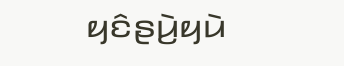ꤟꤢꤨꤔꤣꤧ꤬ꤟꤣꤧ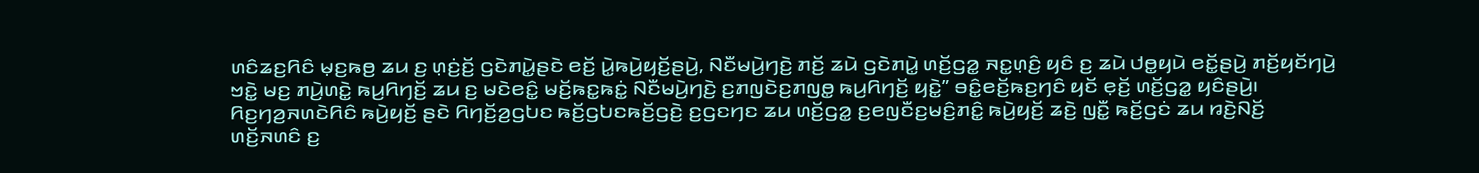ꤛꤢꤨꤘꤢ꤬ꤖꤢꤨ ꤗ꤫ꤢ꤬ꤒꤥ꤬ ꤘꤣ ꤢ꤬ ꤛ꤫ꤢꤦ꤬ꤢꤩ꤬ ꤞꤢꤧꤊꤣꤧ꤭ꤔꤢꤧ ꤕꤢꤩ꤬ ꤣꤧ꤭ꤒꤣꤧ꤬ꤟꤢꤩ꤬ꤔꤣꤧ꤬, ꤡꤢꤪꤗꤣꤧ꤬ꤚꤢꤧ꤬ ꤊꤢꤩ꤬ ꤘꤣꤧ ꤞꤢꤧꤊꤣꤧ꤭ ꤛꤢꤩ꤬ꤞꤤ꤭ ꤏꤢ꤭ꤛ꤫ꤢꤨ꤬ ꤟꤢꤨ ꤢ꤬ ꤘꤣꤧ ꤓꤥ꤭ꤟꤣꤧ ꤕꤢꤩ꤭ꤔꤣꤧ꤬ ꤊꤢꤩ꤬ꤟꤢꤩꤚꤣꤧ꤬ ꤠꤢꤧ꤭ ꤗꤢ꤬ ꤊꤣꤧ꤬ꤛꤢꤧ꤭ ꤒꤣ꤬ꤖꤚꤢꤩ꤬ ꤘꤣ ꤢ꤬ ꤗꤢꤧꤕꤢꤨ꤭ ꤗꤢꤩ꤬ꤒꤢ꤭ꤒꤢꤦ꤭ ꤡꤢꤪꤗꤣꤧ꤬ꤚꤢꤧ꤬ ꤢ꤬ꤊꤜꤢꤧꤢ꤬ꤊꤜꤥ꤭ ꤒꤣ꤬ꤖꤚꤢꤩ꤬ ꤟꤢꤧ꤭” ꤋꤢꤨ꤭ꤕꤢꤩ꤬ꤒꤢ꤬ꤚꤢꤨ ꤟꤢꤩ ꤕ꤫ꤢꤩ꤬ ꤛꤢꤩ꤬ꤞꤤ꤭ ꤟꤢꤨꤔꤣꤧ꤬꤯
ꤖꤢ꤬ꤚꤤ꤬ꤏꤛꤢꤧꤖꤢꤨ ꤒꤣꤧ꤬ꤟꤢꤩ꤬ ꤔꤢꤧ ꤖꤚꤢꤩ꤬ꤤ꤬ꤞꤝꤢ ꤒꤢꤩ꤬ꤞꤝꤢꤒꤢꤩ꤬ꤞꤢꤧ꤬ ꤢ꤬ꤞꤢꤚꤢ ꤘꤣ ꤛꤢꤩ꤬ꤞꤤ꤭ ꤢ꤬ꤕꤜꤢꤪꤢ꤬ꤗꤢꤨ꤬ꤊꤢꤨ꤭ ꤒꤣꤧ꤬ꤟꤢꤩ꤬ ꤘꤢꤧ꤬ ꤜꤢꤪ꤭ ꤒꤢꤩ꤬ꤞꤢꤦ ꤘꤣ ꤙꤢꤧ꤬ꤡꤢꤩ꤬ ꤛꤢꤩ꤬ꤏꤛꤢꤨ ꤢ꤬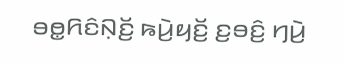ꤋꤥ꤭ꤖꤢꤨꤡ꤫ꤢꤩ꤬ ꤒꤣꤧ꤬ꤟꤢꤩ꤬ ꤢ꤬ꤋꤢꤨ꤬ ꤚꤣꤧ꤬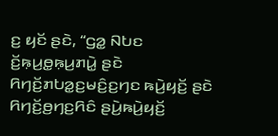ꤢ꤬ ꤟꤢꤩ ꤔꤢꤧ, “ꤞꤤ꤭ ꤡꤝꤢ ꤢꤩ꤬ꤒ꤫ꤣ꤬ꤥ꤭ꤒ꤫ꤣ꤬ꤊꤣꤧ꤭ ꤔꤢꤧ ꤖꤚꤢꤩ꤬ꤊꤝꤤ꤭ꤢ꤬ꤗꤢꤨ꤬ꤢ꤬ꤚꤢ ꤒꤣꤧ꤬ꤟꤢꤩ꤬ ꤔꤢꤧ ꤖꤚꤢꤩ꤬ꤥ꤬ꤚꤢ꤬ꤖꤢꤨ ꤔꤣꤧ꤬ꤒꤣꤧ꤬ꤟꤢꤩ꤬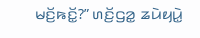ꤗꤢꤩ꤬ꤒꤢꤩ꤭?” ꤛꤢꤩ꤬ꤞꤤ꤭ ꤘꤣꤧꤟꤣꤧ꤭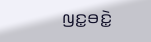ꤜꤢ꤭ꤋꤢꤧ꤭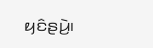ꤟꤢꤨꤔꤣꤧ꤬꤯